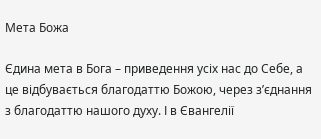Мета Божа

Єдина мета в Бога – приведення усіх нас до Себе, а це відбувається благодаттю Божою, через з’єднання з благодаттю нашого духу. І в Євангелії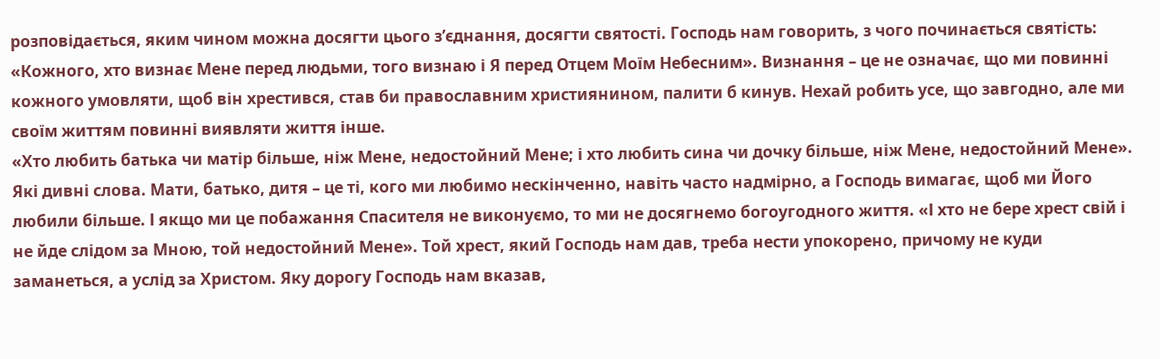розповідається, яким чином можна досягти цього з’єднання, досягти святості. Господь нам говорить, з чого починається святість: «Кожного, хто визнає Мене перед людьми, того визнаю і Я перед Отцем Моїм Небесним». Визнання – це не означає, що ми повинні кожного умовляти, щоб він хрестився, став би православним християнином, палити б кинув. Нехай робить усе, що завгодно, але ми своїм життям повинні виявляти життя інше.
«Хто любить батька чи матір більше, ніж Мене, недостойний Мене; і хто любить сина чи дочку більше, ніж Мене, недостойний Мене». Які дивні слова. Мати, батько, дитя – це ті, кого ми любимо нескінченно, навіть часто надмірно, а Господь вимагає, щоб ми Його любили більше. І якщо ми це побажання Спасителя не виконуємо, то ми не досягнемо богоугодного життя. «І хто не бере хрест свій і не йде слідом за Мною, той недостойний Мене». Той хрест, який Господь нам дав, треба нести упокорено, причому не куди заманеться, а услід за Христом. Яку дорогу Господь нам вказав,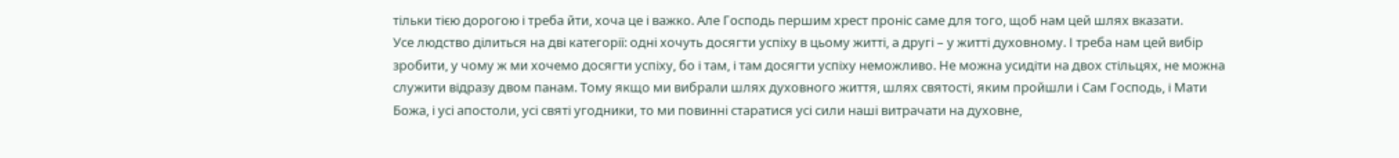тільки тією дорогою і треба йти, хоча це і важко. Але Господь першим хрест проніс саме для того, щоб нам цей шлях вказати.
Усе людство ділиться на дві категорії: одні хочуть досягти успіху в цьому житті, а другі – у житті духовному. І треба нам цей вибір зробити, у чому ж ми хочемо досягти успіху, бо і там, і там досягти успіху неможливо. Не можна усидіти на двох стільцях, не можна служити відразу двом панам. Тому якщо ми вибрали шлях духовного життя, шлях святості, яким пройшли і Сам Господь, і Мати Божа, і усі апостоли, усі святі угодники, то ми повинні старатися усі сили наші витрачати на духовне,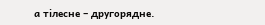а тілесне – другорядне.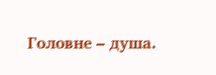Головне – душа.